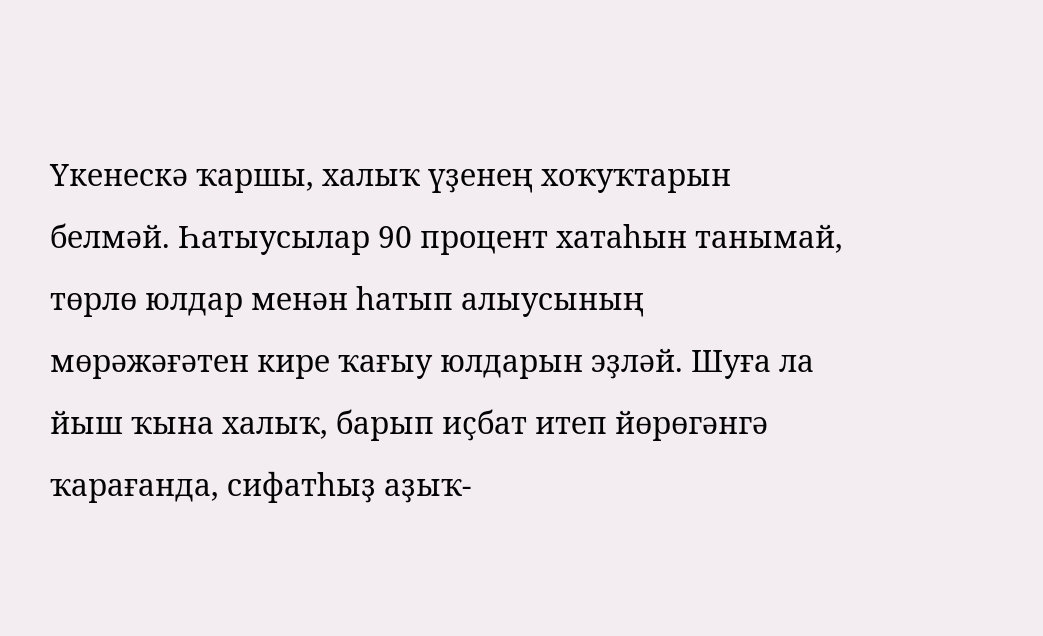Үкенескә ҡаршы, халыҡ үҙенең хоҡуҡтарын белмәй. Һатыусылар 90 процент хатаһын танымай, төрлө юлдар менән һатып алыусының мөрәжәғәтен кире ҡағыу юлдарын эҙләй. Шуға ла йыш ҡына халыҡ, барып иҫбат итеп йөрөгәнгә ҡарағанда, сифатһыҙ аҙыҡ-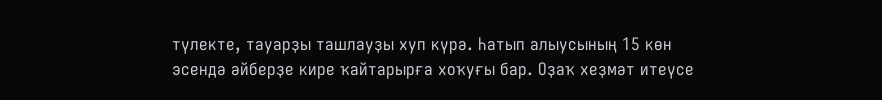түлекте, тауарҙы ташлауҙы хуп күрә. Һатып алыусының 15 көн эсендә әйберҙе кире ҡайтарырға хоҡуғы бар. Оҙаҡ хеҙмәт итеүсе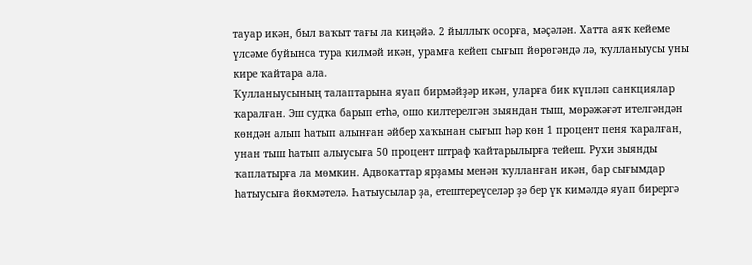тауар икән, был ваҡыт тағы ла киңәйә. 2 йыллыҡ осорға, мәҫәлән. Хатта аяҡ кейеме үлсәме буйынса тура килмәй икән, урамға кейеп сығып йөрөгәндә лә, ҡулланыусы уны кире ҡайтара ала.
Ҡулланыусының талаптарына яуап бирмәйҙәр икән, уларға бик күпләп санкциялар ҡаралған. Эш судҡа барып етһә, ошо килтерелгән зыяндан тыш, мөрәжәғәт ителгәндән көндән алып һатып алынған әйбер хаҡынан сығып һәр көн 1 процент пеня ҡаралған, унан тыш һатып алыусыға 50 процент штраф ҡайтарылырға тейеш. Рухи зыянды ҡаплатырға ла мөмкин. Адвокаттар ярҙамы менән ҡулланған икән, бар сығымдар һатыусыға йөкмәтелә. Һатыусылар ҙа, етештереүселәр ҙә бер үк кимәлдә яуап бирергә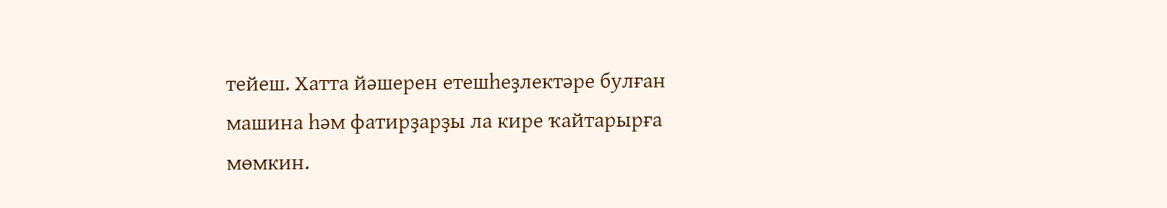тейеш. Хатта йәшерен етешһеҙлектәре булған машина һәм фатирҙарҙы ла кире ҡайтарырға мөмкин.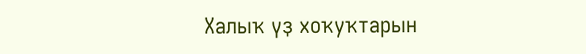Халыҡ үҙ хоҡуҡтарын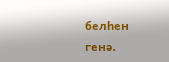белһен генә.